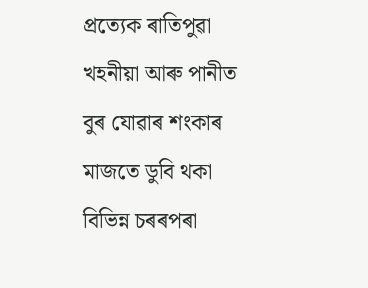প্ৰত্যেক ৰাতিপুৱা খহনীয়া আৰু পানীত বুৰ যোৱাৰ শংকাৰ মাজতে ডুবি থকা বিভিন্ন চৰৰপৰা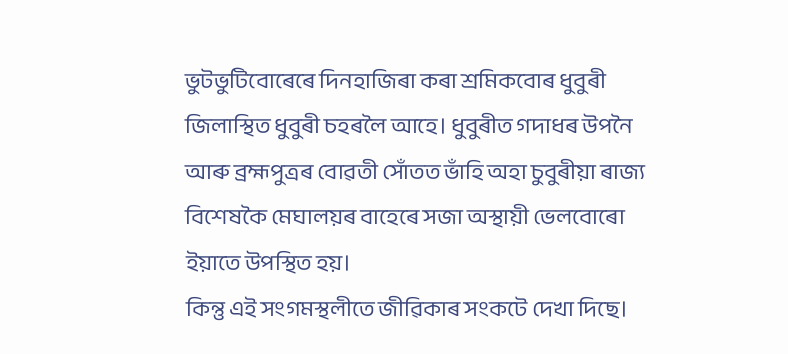ভুটভুটিবোৰেৰে দিনহাজিৰা কৰা শ্ৰমিকবোৰ ধুবুৰী জিলাস্থিত ধুবুৰী চহৰলৈ আহে। ধুবুৰীত গদাধৰ উপনৈ আৰু ব্ৰহ্মপুত্ৰৰ বোৱতী সোঁতত ভাঁহি অহা চুবুৰীয়া ৰাজ্য বিশেষকৈ মেঘালয়ৰ বাহেৰে সজা অস্থায়ী ভেলবোৰো ইয়াতে উপস্থিত হয়।
কিন্তু এই সংগমস্থলীতে জীৱিকাৰ সংকটে দেখা দিছে।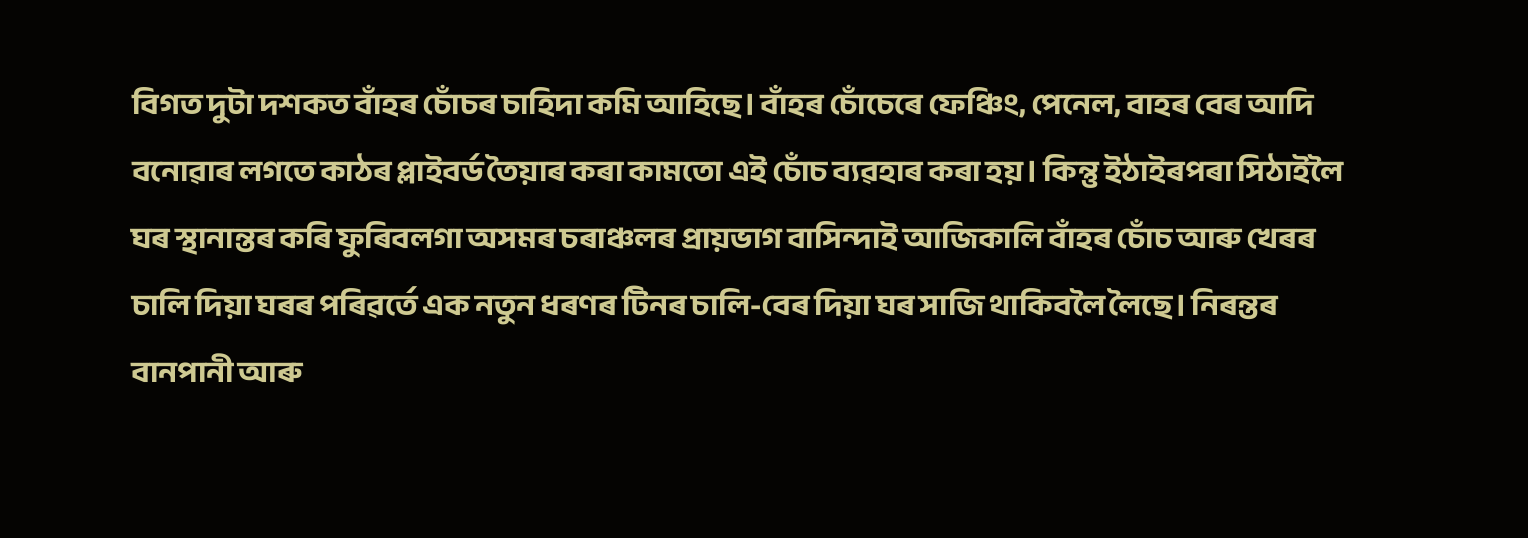বিগত দুটা দশকত বাঁহৰ চোঁচৰ চাহিদা কমি আহিছে। বাঁহৰ চোঁচেৰে ফেঞ্চিং, পেনেল, বাহৰ বেৰ আদি বনোৱাৰ লগতে কাঠৰ প্লাইবৰ্ড তৈয়াৰ কৰা কামতো এই চোঁচ ব্যৱহাৰ কৰা হয়। কিন্তু ইঠাইৰপৰা সিঠাইলৈ ঘৰ স্থানান্তৰ কৰি ফুৰিবলগা অসমৰ চৰাঞ্চলৰ প্ৰায়ভাগ বাসিন্দাই আজিকালি বাঁহৰ চোঁচ আৰু খেৰৰ চালি দিয়া ঘৰৰ পৰিৱৰ্তে এক নতুন ধৰণৰ টিনৰ চালি-বেৰ দিয়া ঘৰ সাজি থাকিবলৈ লৈছে। নিৰন্তৰ বানপানী আৰু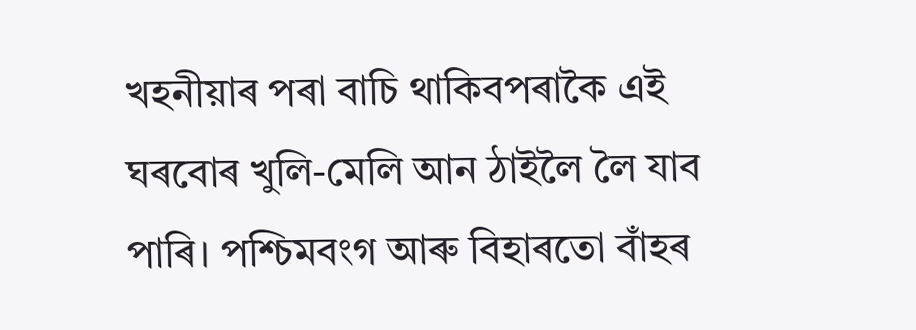খহনীয়াৰ পৰা বাচি থাকিবপৰাকৈ এই ঘৰবোৰ খুলি-মেলি আন ঠাইলৈ লৈ যাব পাৰি। পশ্চিমবংগ আৰু বিহাৰতো বাঁহৰ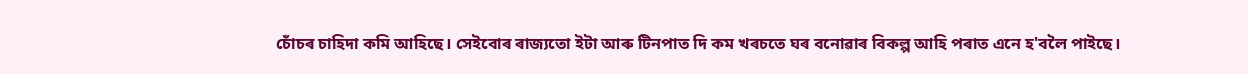চোঁচৰ চাহিদা কমি আহিছে। সেইবোৰ ৰাজ্যতো ইটা আৰু টিনপাত দি কম খৰচতে ঘৰ বনোৱাৰ বিকল্প আহি পৰাত এনে হ'বলৈ পাইছে।